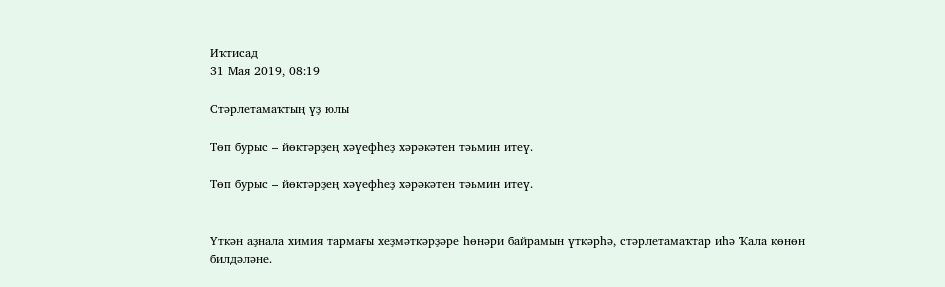Иҡтисад
31 Мая 2019, 08:19

Стәрлетамаҡтың үҙ юлы

Төп бурыс – йөктәрҙең хәүефһеҙ хәрәкәтен тәьмин итеү.

Төп бурыс – йөктәрҙең хәүефһеҙ хәрәкәтен тәьмин итеү.


Үткән аҙнала химия тармағы хеҙмәткәрҙәре һөнәри байрамын үткәрһә, стәрлетамаҡтар иһә Ҡала көнөн билдәләне.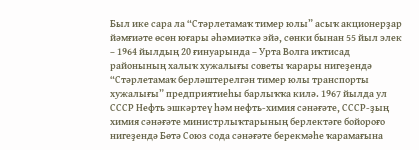Был ике сара ла “Стәрлетамаҡ тимер юлы” асыҡ акционерҙар йәмғиәте өсөн юғары әһәмиәткә эйә, сөнки бынан 55 йыл элек – 1964 йылдың 20 ғинуарында – Урта Волга иҡтисад районының халыҡ хужалығы советы ҡарары нигеҙендә “Стәрлетамаҡ берләштерелгән тимер юлы транспорты хужалығы” предприятиеһы барлыҡҡа килә. 1967 йылда ул СССР Нефть эшкәртеү һәм нефть-химия сәнәғәте, СССР-ҙың химия сәнәғәте министрлыҡтарының берлектәге бойороғо нигеҙендә Бөтә Союз сода сәнәғәте берекмәһе ҡарамағына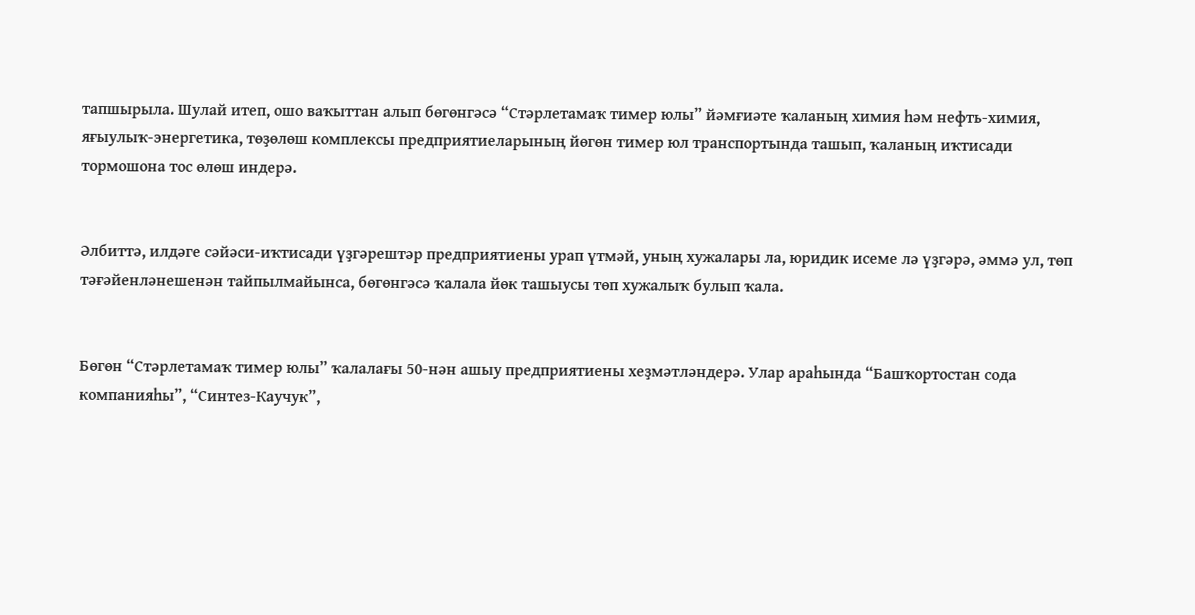тапшырыла. Шулай итеп, ошо ваҡыттан алып бөгөнгәсә “Стәрлетамаҡ тимер юлы” йәмғиәте ҡаланың химия һәм нефть-химия, яғыулыҡ-энергетика, төҙөлөш комплексы предприятиеларының йөгөн тимер юл транспортында ташып, ҡаланың иҡтисади тормошона тос өлөш индерә.


Әлбиттә, илдәге сәйәси-иҡтисади үҙгәрештәр предприятиены урап үтмәй, уның хужалары ла, юридик исеме лә үҙгәрә, әммә ул, төп тәғәйенләнешенән тайпылмайынса, бөгөнгәсә ҡалала йөк ташыусы төп хужалыҡ булып ҡала.


Бөгөн “Стәрлетамаҡ тимер юлы” ҡалалағы 50-нән ашыу предприятиены хеҙмәтләндерә. Улар араһында “Башҡортостан сода компанияһы”, “Синтез-Каучук”,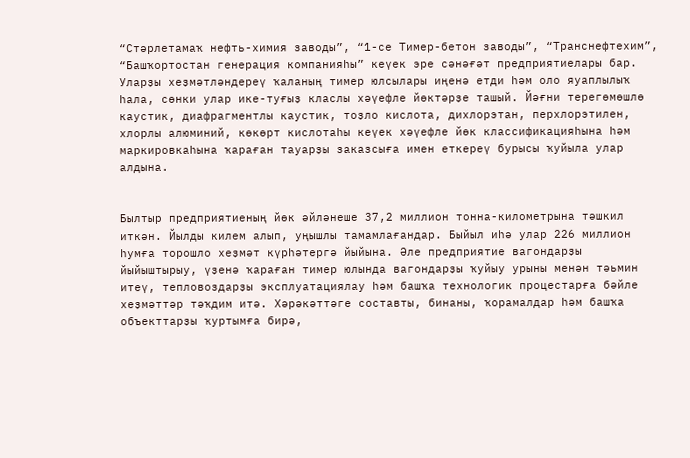“Стәрлетамаҡ нефть-химия заводы”, “1-се Тимер-бетон заводы”, “Транснефтехим”, “Башҡортостан генерация компанияһы” кеүек эре сәнәғәт предприятиелары бар. Уларҙы хеҙмәтләндереү ҡаланың тимер юлсылары иңенә етди һәм оло яуаплылыҡ һала, сөнки улар ике-туғыҙ класлы хәүефле йөктәрҙе ташый. Йәғни терегөмөшлө каустик, диафрагментлы каустик, тоҙло кислота, дихлорэтан, перхлорэтилен, хлорлы алюминий, көкөрт кислотаһы кеүек хәүефле йөк классификацияһына һәм маркировкаһына ҡараған тауарҙы заказсыға имен еткереү бурысы ҡуйыла улар алдына.


Былтыр предприятиеның йөк әйләнеше 37,2 миллион тонна-километрына тәшкил иткән. Йылды килем алып, уңышлы тамамлағандар. Быйыл иһә улар 226 миллион һумға торошло хеҙмәт күрһәтергә йыйына. Әле предприятие вагондарҙы йыйыштырыу, үҙенә ҡараған тимер юлында вагондарҙы ҡуйыу урыны менән тәьмин итеү, тепловоздарҙы эксплуатациялау һәм башҡа технологик процестарға бәйле хеҙмәттәр тәҡдим итә. Хәрәкәттәге составты, бинаны, ҡорамалдар һәм башҡа объекттарҙы ҡуртымға бирә,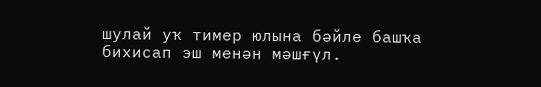шулай уҡ тимер юлына бәйле башҡа бихисап эш менән мәшғүл.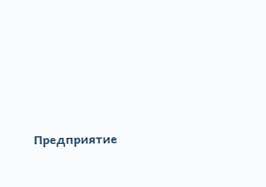Предприятие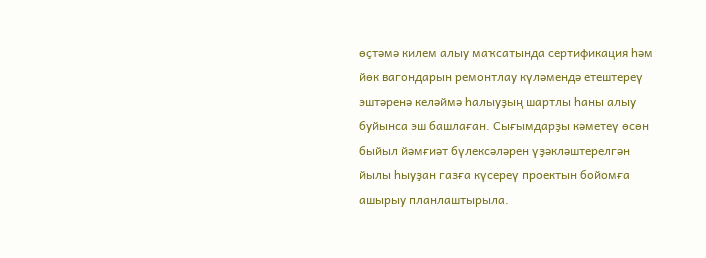өҫтәмә килем алыу маҡсатында сертификация һәм йөк вагондарын ремонтлау күләмендә етештереү эштәренә келәймә һалыуҙың шартлы һаны алыу буйынса эш башлаған. Сығымдарҙы кәметеү өсөн быйыл йәмғиәт бүлексәләрен үҙәкләштерелгән йылы һыуҙан газға күсереү проектын бойомға ашырыу планлаштырыла.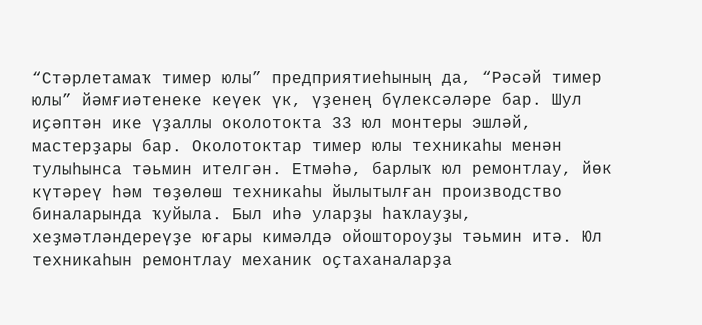“Стәрлетамаҡ тимер юлы” предприятиеһының да, “Рәсәй тимер юлы” йәмғиәтенеке кеүек үк, үҙенең бүлексәләре бар. Шул иҫәптән ике үҙаллы околотокта 33 юл монтеры эшләй, мастерҙары бар. Околотоктар тимер юлы техникаһы менән тулыһынса тәьмин ителгән. Етмәһә, барлыҡ юл ремонтлау, йөк күтәреү һәм төҙөлөш техникаһы йылытылған производство биналарында ҡуйыла. Был иһә уларҙы һаҡлауҙы, хеҙмәтләндереүҙе юғары кимәлдә ойоштороуҙы тәьмин итә. Юл техникаһын ремонтлау механик оҫтаханаларҙа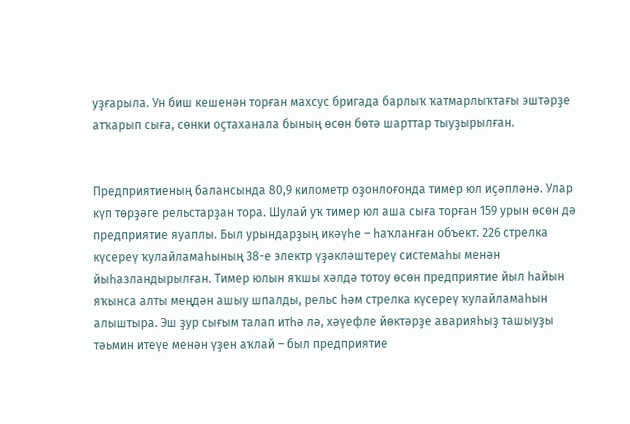уҙғарыла. Ун биш кешенән торған махсус бригада барлыҡ ҡатмарлыҡтағы эштәрҙе атҡарып сыға, сөнки оҫтаханала бының өсөн бөтә шарттар тыуҙырылған.


Предприятиеның балансында 80,9 километр оҙонлоғонда тимер юл иҫәпләнә. Улар күп төрҙәге рельстарҙан тора. Шулай уҡ тимер юл аша сыға торған 159 урын өсөн дә предприятие яуаплы. Был урындарҙың икәүһе – һаҡланған объект. 226 стрелка күсереү ҡулайламаһының 38-е электр үҙәкләштереү системаһы менән йыһазландырылған. Тимер юлын яҡшы хәлдә тотоу өсөн предприятие йыл һайын яҡынса алты меңдән ашыу шпалды, рельс һәм стрелка күсереү ҡулайламаһын алыштыра. Эш ҙур сығым талап итһә лә, хәүефле йөктәрҙе аварияһыҙ ташыуҙы тәьмин итеүе менән үҙен аҡлай – был предприятие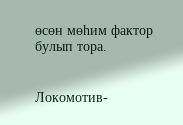өсөн мөһим фактор булып тора.


Локомотив-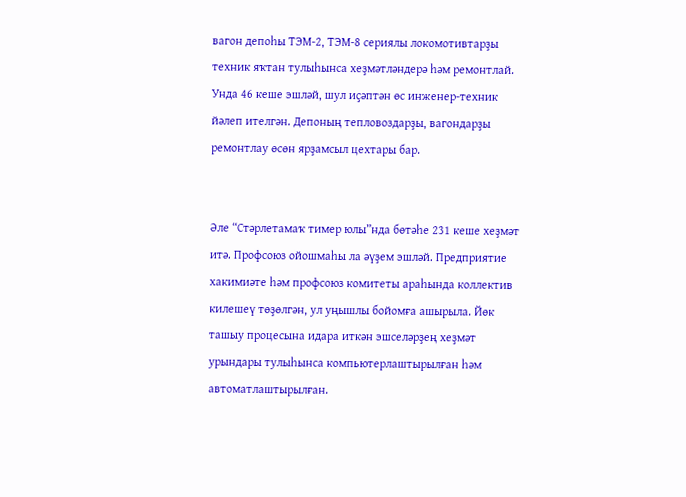вагон депоһы ТЭМ-2, ТЭМ-8 сериялы локомотивтарҙы техник яҡтан тулыһынса хеҙмәтләндерә һәм ремонтлай. Унда 46 кеше эшләй, шул иҫәптән өс инженер-техник йәлеп ителгән. Депоның тепловоздарҙы, вагондарҙы ремонтлау өсөн ярҙамсыл цехтары бар.


Әле “Стәрлетамаҡ тимер юлы”нда бөтәһе 231 кеше хеҙмәт итә. Профсоюз ойошмаһы ла әүҙем эшләй. Предприятие хакимиәте һәм профсоюз комитеты араһында коллектив килешеү төҙөлгән, ул уңышлы бойомға ашырыла. Йөк ташыу процесына идара иткән эшселәрҙең хеҙмәт урындары тулыһынса компьютерлаштырылған һәм автоматлаштырылған.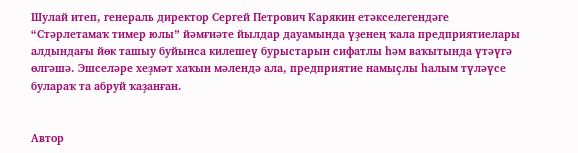Шулай итеп, генераль директор Сергей Петрович Карякин етәкселегендәге “Стәрлетамаҡ тимер юлы” йәмғиәте йылдар дауамында үҙенең ҡала предприятиелары алдындағы йөк ташыу буйынса килешеү бурыстарын сифатлы һәм ваҡытында үтәүгә өлгәшә. Эшселәре хеҙмәт хаҡын мәлендә ала, предприятие намыҫлы һалым түләүсе булараҡ та абруй ҡаҙанған.


Автор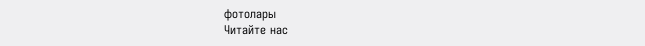фотолары
Читайте нас